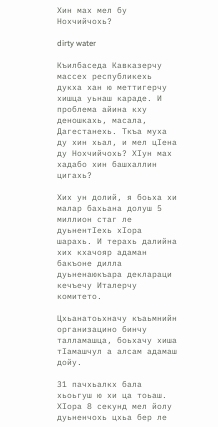Хин мах мел бу Нохчийчохь?

dirty water

Къилбаседа Кавказерчу массех республикехь дукха хан ю меттигерчу хишца уьнаш караде. И проблема айина кху деношкахь, масала, Дагестанехь. Ткъа муха ду хин хьал, и мел цIена ду Нохчийчохь? ХIун мах хадабо хин башхаллин цигахь?

Хих ун долий, я боьха хи малар бахьана долуш 5 миллион стаг ле дуьнентIехь хIора шарахь. И терахь далийна хих кхачояр адаман бакъоне дилла дуьненаюкъара деклараци кечъечу Италерчу комитето.

Цхьанатоьхначу къаьмнийн организацино бинчу талламашца, боьхачу хиша тIамашчул а алсам адамаш дойу.

31 пачхьалкх бала хьоьгуш ю хи ца тоьаш. ХIора 8 секунд мел йолу дуьненчохь цхьа бер ле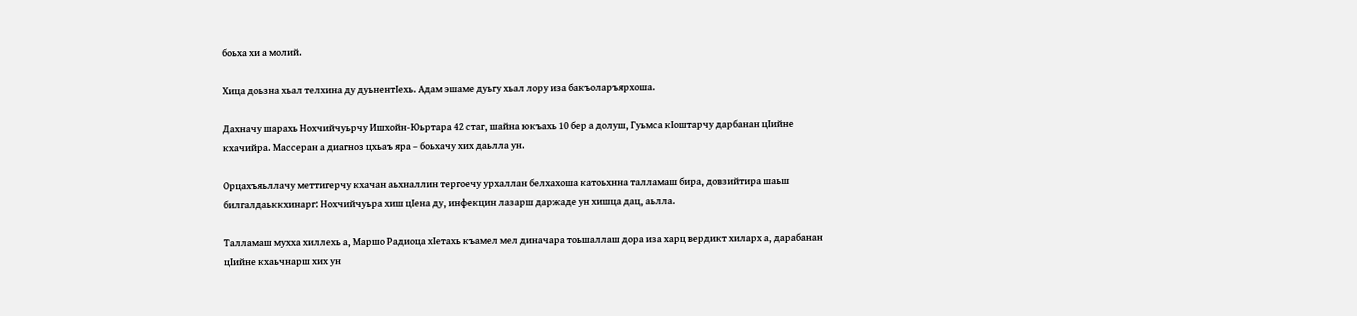боьха хи а молий.

Хица доьзна хьал телхина ду дуьнентIехь. Адам эшаме дуьгу хьал лору иза бакъоларъярхоша.

Дахначу шарахь Нохчийчуьрчу Ишхойн-Юьртара 42 стаг, шайна юкъахь 10 бер а долуш, Гуьмса кIоштарчу дарбанан цIийне кхачийра. Массеран а диагноз цхьаъ яра – боьхачу хих даьлла ун.

Орцахъяьллачу меттигерчу кхачан аьхналлин тергоечу урхаллан белхахоша катоьхнна талламаш бира, довзийтира шаьш билгалдаьккхинарг: Нохчийчуьра хиш цIена ду, инфекцин лазарш даржаде ун хишца дац, аьлла.

Талламаш мухха хиллехь а, Маршо Радиоца хIетахь къамел мел диначара тоьшаллаш дора иза харц вердикт хиларх а, дарабанан цIийне кхаьчнарш хих ун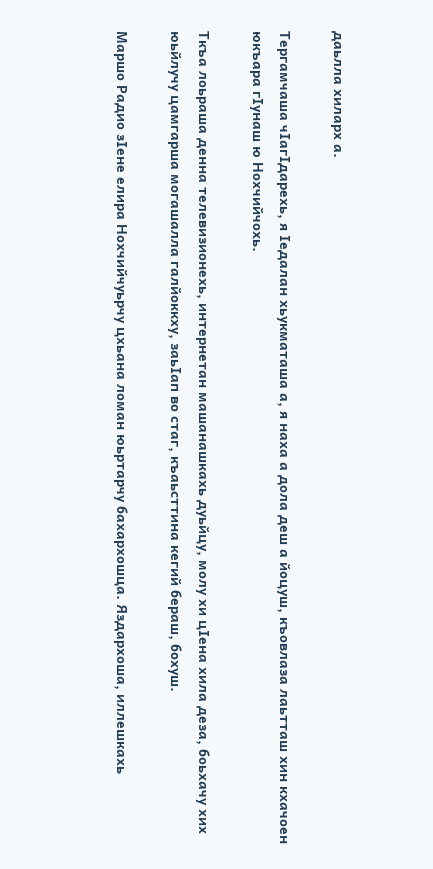даьлла хиларх а.

Тергамчаша чIагIдарехь, я Iедалан хьукматаша а, я наха а дола деш а йоцуш, къовлаза лаьтташ хин кхачоен юкъара гIунаш ю Нохчийчохь.

Ткъа лоьраша денна телевизионехь, интернетан машанашкахь дуьйцу, молу хи цIена хила деза, боьхачу хих юьйлучу цамгарша могашалла галйоккху, заьIап во стаг, къаьсттина кегий бераш, бохуш.

Маршо Радио зIене елира Нохчийчуьрчу цхьана ломан юьртарчу бахархошца. Яздархоша, иллешкахь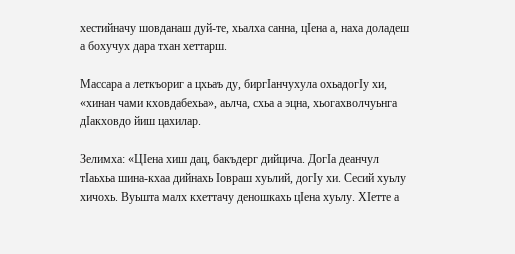хестийначу шовданаш дуй-те, хьалха санна, цIена а, наха доладеш а бохучух дара тхан хеттарш.

Массара а леткъориг а цхьаъ ду, биргIанчухула охьадогIу хи, «хинан чами кховдабехьа», аьлча, схьа а эцна, хьогахволчуьнга дIакховдо йиш цахилар.

Зелимха: «ЦIена хиш дац, бакъдерг дийцича. ДогIа деанчул тIаьхьа шина-кхаа дийнахь Iовраш хуьлий, догIу хи. Сесий хуьлу хичохь. Вуьшта малх кхеттачу деношкахь цIена хуьлу. ХIетте а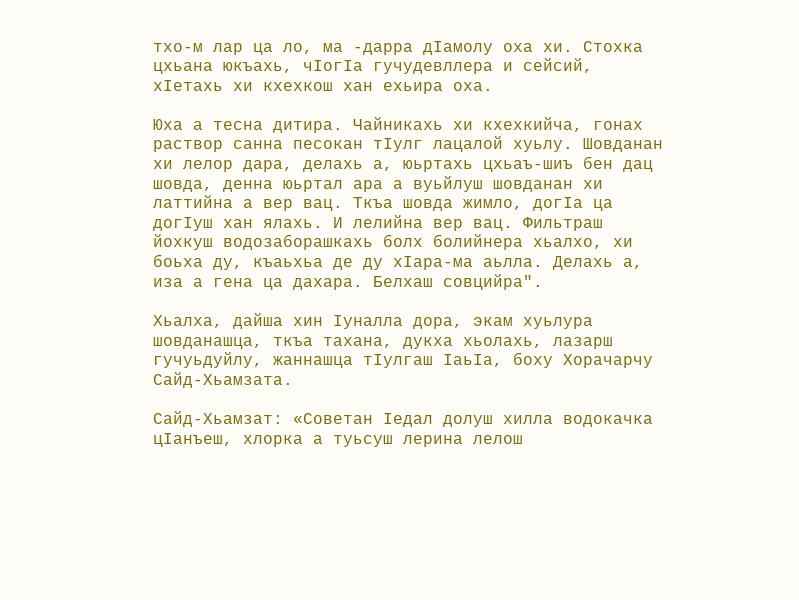тхо-м лар ца ло, ма -дарра дIамолу оха хи. Стохка цхьана юкъахь, чIогIа гучудевллера и сейсий, хIетахь хи кхехкош хан ехьира оха.

Юха а тесна дитира. Чайникахь хи кхехкийча, гонах раствор санна песокан тIулг лацалой хуьлу. Шовданан хи лелор дара, делахь а, юьртахь цхьаъ-шиъ бен дац шовда, денна юьртал ара а вуьйлуш шовданан хи латтийна а вер вац. Ткъа шовда жимло, догIа ца догIуш хан ялахь. И лелийна вер вац. Фильтраш йохкуш водозаборашкахь болх болийнера хьалхо, хи боьха ду, къаьхьа де ду хIара-ма аьлла. Делахь а, иза а гена ца дахара. Белхаш совцийра".

Хьалха, дайша хин Iуналла дора, экам хуьлура шовданашца, ткъа тахана, дукха хьолахь, лазарш гучуьдуйлу, жаннашца тIулгаш IаьIа, боху Хорачарчу Сайд-Хьамзата.

Сайд-Хьамзат: «Советан Iедал долуш хилла водокачка цIанъеш, хлорка а туьсуш лерина лелош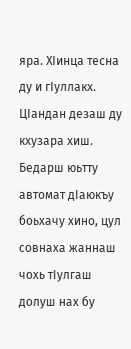яра. ХIинца тесна ду и гIуллакх. ЦIандан дезаш ду кхузара хиш. Бедарш юьтту автомат дIаюкъу боьхачу хино, цул совнаха жаннаш чохь тIулгаш долуш нах бу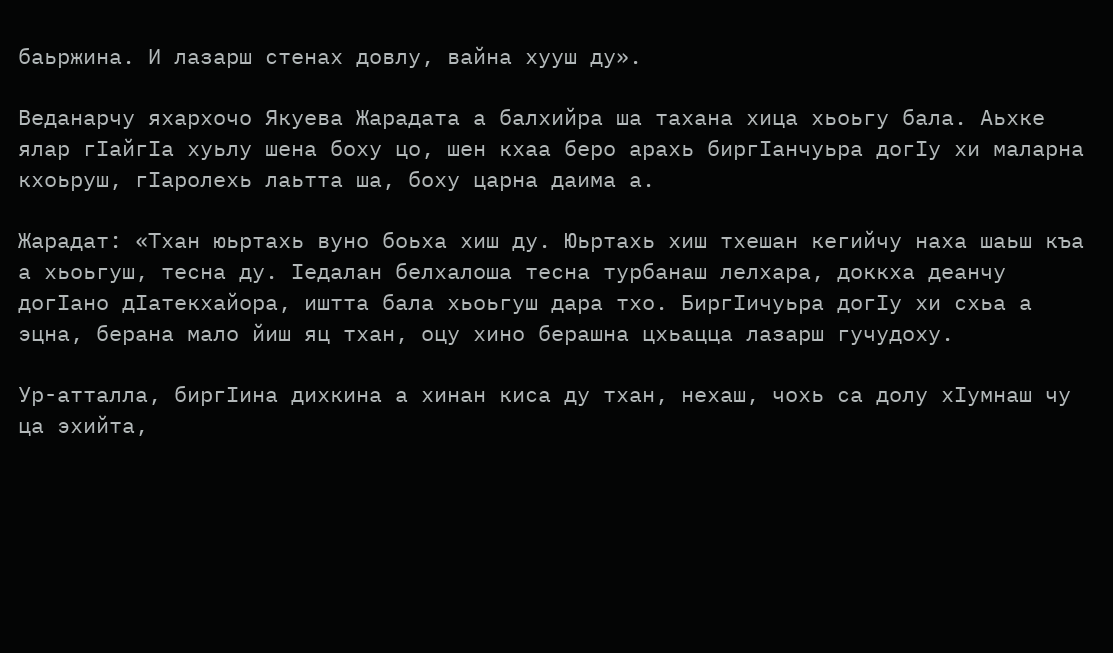баьржина. И лазарш стенах довлу, вайна хууш ду».

Веданарчу яхархочо Якуева Жарадата а балхийра ша тахана хица хьоьгу бала. Аьхке ялар гIайгIа хуьлу шена боху цо, шен кхаа беро арахь биргIанчуьра догIу хи маларна кхоьруш, гIаролехь лаьтта ша, боху царна даима а.

Жарадат: «Тхан юьртахь вуно боьха хиш ду. Юьртахь хиш тхешан кегийчу наха шаьш къа а хьоьгуш, тесна ду. Iедалан белхалоша тесна турбанаш лелхара, доккха деанчу догIано дIатекхайора, иштта бала хьоьгуш дара тхо. БиргIичуьра догIу хи схьа а эцна, берана мало йиш яц тхан, оцу хино берашна цхьацца лазарш гучудоху.

Ур-атталла, биргIина дихкина а хинан киса ду тхан, нехаш, чохь са долу хIумнаш чу ца эхийта,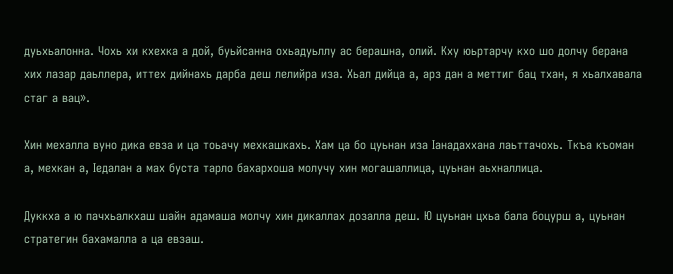дуьхьалонна. Чохь хи кхехка а дой, буьйсанна охьадуьллу ас берашна, олий. Кху юьртарчу кхо шо долчу берана хих лазар даьллера, иттех дийнахь дарба деш лелийра иза. Хьал дийца а, арз дан а меттиг бац тхан, я хьалхавала стаг а вац».

Хин мехалла вуно дика евза и ца тоьачу мехкашкахь. Хам ца бо цуьнан иза Iанадаххана лаьттачохь. Ткъа къоман а, мехкан а, Iедалан а мах буста тарло бахархоша молучу хин могашаллица, цуьнан аьхналлица.

Дуккха а ю пачхьалкхаш шайн адамаша молчу хин дикаллах дозалла деш. Ю цуьнан цхьа бала боцурш а, цуьнан стратегин бахамалла а ца евзаш.